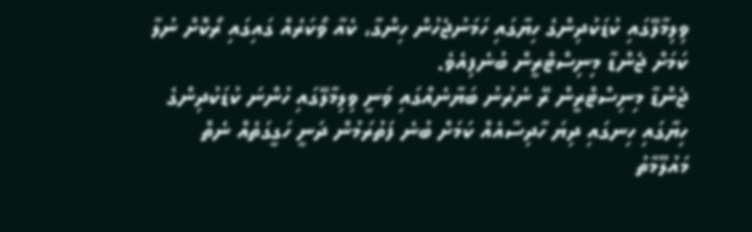ވިލިމާލޭގައި ކުޑަކުދިންގެ ހިޔާގައި ހަމަނުޖެހުން ހިންގާ، ކެއާ ވޯކަރެއް ގައިގައި ރޯކޮށް ނުލާ ކަމަށް ޖެންޑާ މިނިސްޓްރީން ބުނެފިއެވެ.
ޖެންޑާ މިނިސްޓްރީން ރޭ ނެރުނު ބަޔާނެއްގައި ވަނީ ވިލިމާލޭގައި ހުންނަ ކުޑަކުދިންގެ ހިޔާގައި ހިނގައި ދިޔަ ހާދިސާއެއް ކަމަށް ބުނެ ފަތުރަމުން ދަނީ ހަގީގަތެއް ނެތް މައުލޫމާތު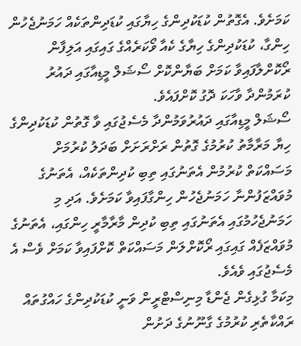ކަމަށެވެ. އެގޮތުން ކުޑަކުދިންގެ ހިޔާގައި ކުޑަދިންތަކެއް ހަމަނުޖެހުން ހިންގާ، ކުޑަކުދިންގެ ހިޔާގެ ކެއާ ވޯކަރެއްގެ ގައިގައި އަލިފާން ރޯކޮށްލާފައިވާ ކަމަށް ބަޔާންކޮށް ސޯޝަލް މީޑިއާގައި ދައުރު ކުރަމުންދާ ވާހަކަ ދޮގު ކޮށްފައެވެ.
ސޯޝަލް މީޑިއާގައި ދައުރުވަމުންދާ މެސެޖުގައި ވާ ގޮތުން ކުޑަކުދިންގެ ހިޔާ މަރާމާތު ކުރުމުގެ ގޮތުން ރަށްރަށަށް ބަދަލު ކުރުމަށް މަސައްކަތް ކުރުމުން އެތަނުގައި ތިބި ކުދިންތަކެއް، އެތަނުގެ މުވައްޒަފުންނާ ހަމަނުޖެހުން ހިންގާފައިވާ ކަމަށެވެ. އަދި މި ހަމަނުޖެހުމުގައި އެތަނުގައި ތިބި ކުދިން މާރާމާރީ ހިންގައި، އެތަނުގެ މުވައްޒަފެއް ގައިގައި ރޯކޮށްލަން މަސައްކަތް ކޮށްފައިވާ ކަމަށް ވެސް އެ މެސެޖުގައި ވެއެވެ.
މިކަމާ ގުޅިގެން ޖެންޑާ މިނިސްޓްރީން ވަނީ ކުޑަކުދިންގެ ހައްގުތައް ރައްކާތެރި ކުރުމުގެ ގާނޫނުގެ ދަށުން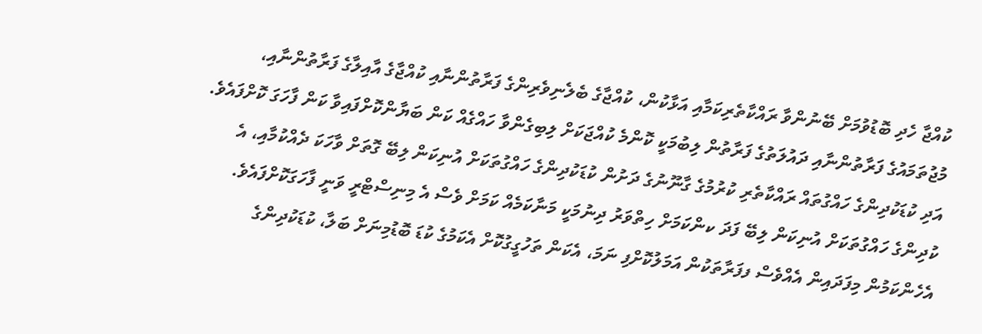ކުއްޖާ ހެދި ބޮޑުވުމަށް ބޭނުންވާ ރައްކާތެރިކަމާއި އަޅާކުން، ކުއްޖާގެ ބެލެނިވެރިންގެ ފަރާތުންނާއި ކުއްޖާގެ އާއިލާގެ ފަރާތުންނާއި، މުޖުތަމައުގެ ފަރާތުންނާއި ދައުލަތުގެ ފަރާތުން ލިބުމަކީ ކޮންމެ ކުއްޖަކަށް ލިބިގެންވާ ހައްގެއް ކަން ބަޔާންކޮށްފައިވާ ކަން ފާހަގަ ކޮށްފައެވެ.
އަދި ކުޑަކުދިންގެ ހައްގުތައް ރައްކާތެރި ކުރުމުގެ ގާނޫނުގެ ދަށުން ކުޑަކުދިންގެ ހައްގުތަކަށް އުނިކަން ލިބޭ ގޮތަށް ވާހަކަ ދެއްކުމާއި، އެ ކުދިންގެ ހައްގުތަކަށް އުނިކަން ލިބޭ ފަދަ ކންކަމަށް ހިތްވަރު ދިނުމަކީ މަނާކަމެއް ކަމަށް ވެސް އެ މިނިސްޓްރީ ވަނީ ފާހަގަކޮށްފައެވެ. އެހެންކަމުން މިފަދައިން އެއްވެސް ފފަރާތަކުން އަމަލުކޮށްފި ނަމަ، އެކަން ތަހުގީގުކޮށް އެކަމުގެ ކުޑަ ބޮޑުމިނަށް ބަލާ، ކުޑަކުދިންގެ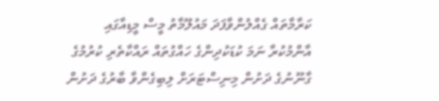ކަރާމާތައް ގެއްލުންވާފަދަ މައުލޫމާތު މީސް މީޑިއާގައި އާންމުކުރާ ނަމަ ކުޑަކުދިންގެ ހައްގުތައް ރައްކާތެރި ކުރުމުގެ ގާނޫނުގެ ދަށުން މިނިސްޓަރަށް ލިބިގެންވާ ބާރުގެ ދަށުން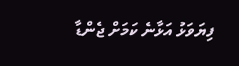ފިޔަވަޅު އަޅާނެ ކަމަށް ޖެންޑާ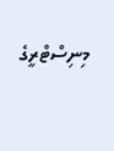މިނިސްޓްރީގެ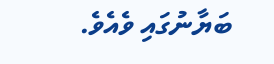ބަޔާނުގައި ވެއެވެ.